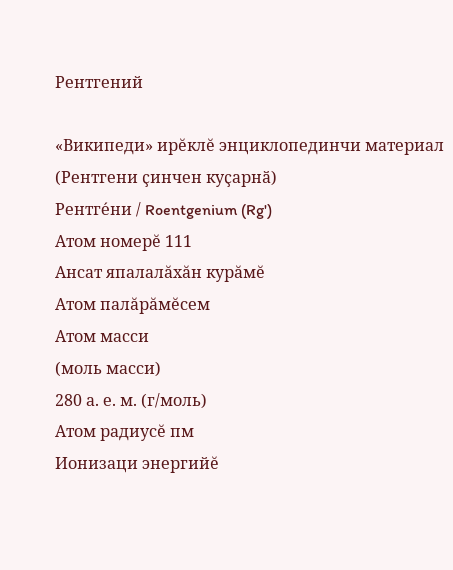Рентгений

«Википеди» ирĕклĕ энциклопединчи материал
(Рентгени ҫинчен куҫарнӑ)
Рентге́ни / Roentgenium (Rg')
Атом номерĕ 111
Ансат япалалăхăн курăмĕ
Атом палăрăмĕсем
Атом масси
(моль масси)
280 а. е. м. (г/моль)
Атом радиусĕ пм
Ионизаци энергийĕ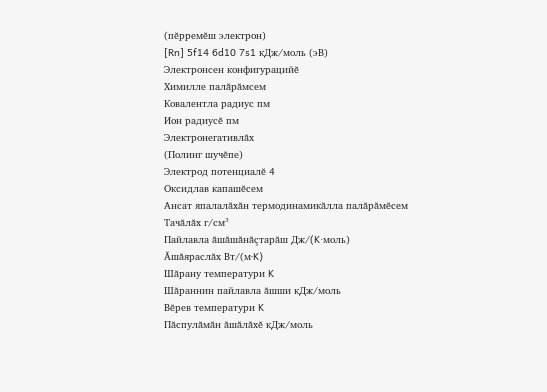(пĕрремĕш электрон)
[Rn] 5f14 6d10 7s1 кДж/моль (эВ)
Электронсен конфигурацийĕ
Химилле палăрăмсем
Ковалентла радиус пм
Ион радиусĕ пм
Электронегативлăх
(Полинг шучĕпе)
Электрод потенциалĕ 4
Оксидлав капашĕсем
Ансат япалалăхăн термодинамикăлла палăрăмĕсем
Тачăлăх г/см³
Пайлавла ăшăшăнăçтарăш Дж/(K·моль)
Ăшăяраслăх Вт/(м·K)
Шăрану температури K
Шăраннин пайлавла ăшши кДж/моль
Вĕрев температури K
Пăспулăмăн ăшăлăхĕ кДж/моль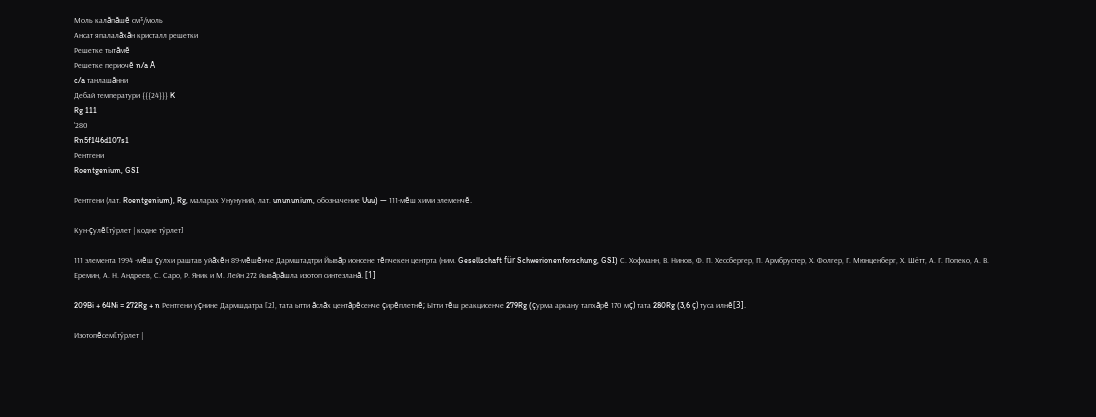Моль калăпăшĕ см³/моль
Ансат япалалăхăн кристалл решетки
Решетке тытăмĕ
Решетке периочĕ n/a Å
c/a танлашăнни
Дебай температури {{{24}}} K
Rg 111
'280
Rn5f146d107s1
Рентгени
Roentgenium, GSI

Рентгени (лат. Roentgenium), Rg, маларах Унунуний, лат. unununium, обозначение Uuu) — 111-мĕш хими элеменчĕ.

Кун-çулĕ[тӳрлет | кодне тӳрлет]

111 элемента 1994 -мĕш çулхи раштав уйăхĕн 89-мĕшĕнче Дармштадтри Йывăр ионсене тĕпчекен центрта (ним. Gesellschaft für Schwerionenforschung, GSI) С. Хофманн, В. Нинов, Ф. П. Хессбергер, П. Армбрустер, Х. Фолгер, Г. Мюнценберг, Х. Шётт, А. Г. Попеко, А. В. Еремин, А. Н. Андреев, С. Саро, Р. Яник и М. Лейн 272 йывăрăшла изотоп синтезланă. [1]

209Bi + 64Ni = 272Rg + n Рентгени уçнине Дармшдатра [2], тата ытти ăслăх центăрĕсенче çирĕплетнĕ; Ытти тĕш реакцисенче 279Rg (çурма аркану тапхăрĕ 170 мç) тата 280Rg (3,6 ç) туса илнĕ[3].

Изотопĕсем[тӳрлет |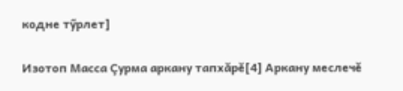кодне тӳрлет]

Изотоп Масса Çурма аркану тапхăрĕ[4] Аркану меслечĕ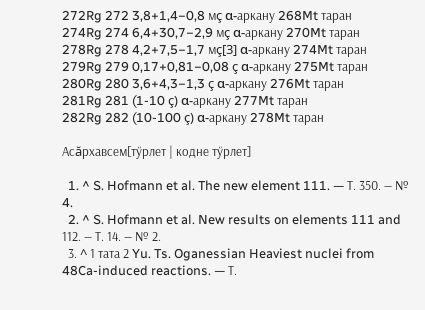272Rg 272 3,8+1,4−0,8 мç α-аркану 268Mt таран
274Rg 274 6,4+30,7−2,9 мç α-аркану 270Mt таран
278Rg 278 4,2+7,5−1,7 мç[3] α-аркану 274Mt таран
279Rg 279 0,17+0,81−0,08 ç α-аркану 275Mt таран
280Rg 280 3,6+4,3−1,3 ç α-аркану 276Mt таран
281Rg 281 (1-10 ç) α-аркану 277Mt таран
282Rg 282 (10-100 ç) α-аркану 278Mt таран

Асăрхавсем[тӳрлет | кодне тӳрлет]

  1. ^ S. Hofmann et al. The new element 111. — Т. 350. — № 4.
  2. ^ S. Hofmann et al. New results on elements 111 and 112. — Т. 14. — № 2.
  3. ^ 1 тата 2 Yu. Ts. Oganessian Heaviest nuclei from 48Ca-induced reactions. — Т.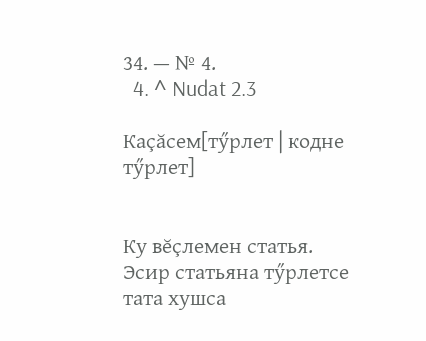34. — № 4.
  4. ^ Nudat 2.3

Каçăсем[тӳрлет | кодне тӳрлет]


Ку вĕçлемен статья. Эсир статьяна тӳрлетсе тата хушса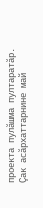проекта пулăшма пултаратăр.
Çак асăрхаттарнине май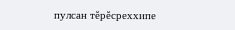пулсан тĕрĕсреххипе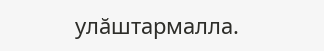улăштармалла.